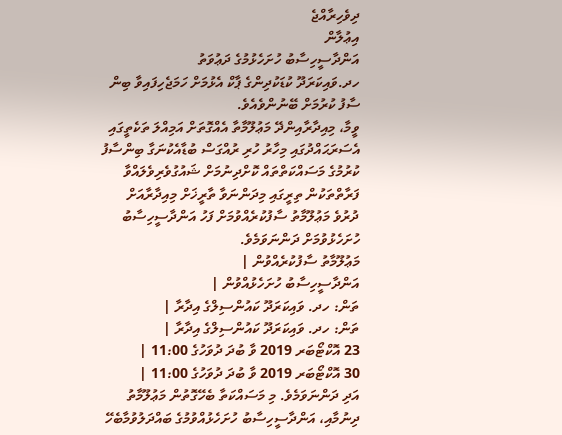ދިވެހިރާއްޖެ
އިޢުލާން
އަންދާސީހިސާބު ހުށަހެޅުމުގެ ދަޢުވަތު
ހދ.ވައިކަރަދޫ ކުޑަކުދިންގެ ޕާކް އެޅުމަށް ހަމަޖެހިފައިވާ ބިން ސާފު ކުރުމަށް ބޭނުންވެއެވެ.
ވީމާ، މިއިދާރާއިންދޭ މަޢުލޫމާތާ އެއްގޮތަށް އަމިއްލަ ތަކެތީގައި އެސަރަޙައްދުގައި މިހާރު ހުރި ރުއްގަސް ބުޑާއެކުނަގާ ބިންސާފު ކުރުމުގެ މަސައްކަތްތައް ކޮށްދިނުމަށް ޝައުގުވެރިވެލައްވާ ފަރާތްތަކުން ތިރީގައި މިދަންނަވާ ތާރީޚަށް މިއިދާރާއަށް ދުރުވެ މަޢުލޫމާތު ސާފުކުރެއްވުމަށް ފަހު އަންދާސީހިސާބު ހުށަހެޅުވުމަށް ދަންނަވަމެވެ.
މަޢުލޫމާތު ސާފުކުރެއްވުން |
އަންދާސީހިސާބު ހުށަހެޅުއްވުން |
ތަން: ހދ. ވައިކަރަދޫ ކައުންސިލްގެ އިދާރާ |
ތަން: ހދ. ވައިކަރަދޫ ކައުންސިލްގެ އިދާރާ |
23 އޮކްޓޯބަރ 2019 ވާ ބުދަ ދުވަހުގެ 11:00 |
30 އޮކްޓޯބަރ 2019 ވާ ބުދަ ދުވަހުގެ 11:00 |
އަދި ދަންނަވަމެވެ. މި މަސައްކަތާ ބެހޭގޮތުން މަޢުލޫމާތު ދިނުމާއި، އަންދާސީހިސާބު ހުށަހެޅުއްވުމުގެ ބައްދަލުވުމާބެހޭ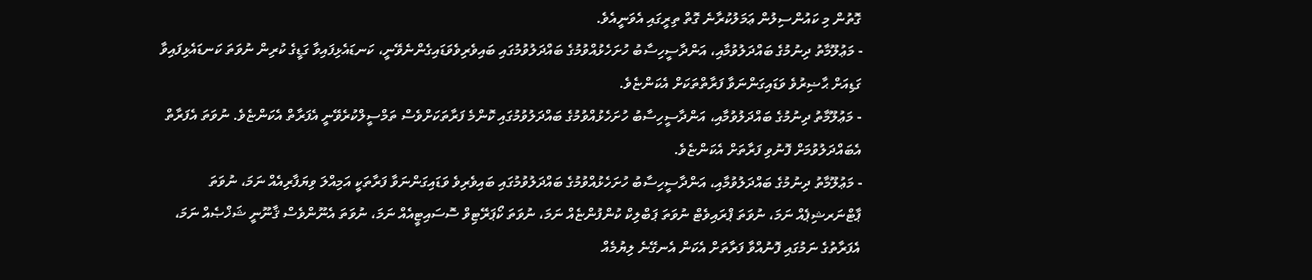ގޮތުން މި ކައުންސިލުން ޢަމަލުކުރާނެ ގޮތް ތިރީގައި އެވަނީއެވެ.
- މަޢުލޫމާތު ދިނުމުގެ ބައްދަލުވުމާއި، އަންދާސީހިސާބު ހުށަހެޅުއްވުމުގެ ބައްދަލުވުމުގައި ބައިވެރިވެވަޑައިގެންނެވޭނީ، ކަނޑައެޅިފައިވާ ގަޑީގެ ކުރިން ނުވަތަ ކަނޑައެޅިފައިވާ ގަޑިއަށް ޙާޟިރުވެ ވަޑައިގަންނަވާ ފަރާތްތަކަށް އެކަންޏެވެ.
- މަޢުލޫމާތު ދިނުމުގެ ބައްދަލުވުމާއި، އަންދާސީހިސާބު ހުށަހެޅުއްވުމުގެ ބައްދަލުވުމުގައި ކޮންމެ ފަރާތަކަށްވެސް ތަމްސީލްކުރެވޭނީ އެފަރާތް އެކަންޏެވެ. ނުވަތަ އެފަރާތް އެބައްދަލުވުމަށް ފޮނުވި ފަރާތަށް އެކަންޏެވެ.
- މަޢުލޫމާތު ދިނުމުގެ ބައްދަލުވުމާއި، އަންދާސީހިސާބު ހުށަހެޅުއްވުމުގެ ބައްދަލުވުމުގައި ބައިވެރިވެ ވަޑައިގަންނަވާ ފަރާތަކީ އަމިއްލަ ވިޔަފާރިއެއް ނަމަ، ނުވަތަ ޕާޓްނަރޝިޕެއް ނަމަ، ނުވަތަ ޕްރައިވެޓް ނުވަތަ ޕަބްލިކް ކުންފުންޏެއް ނަމަ، ނުވަތަ ކޯޕަރޭޓިވް ސޮސައިޓީއެއް ނަމަ، ނުވަތަ އެނޫންވެސް ޤާނޫނީ ޝަޚްޞެއް ނަމަ، އެފަރާތުގެ ނަމުގައި ފޮނުއްވާ ފަރާތަށް އެކަން އެނގޭނެ ލިޔުމެއް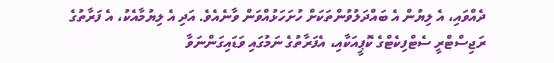ދެއްވައި، އެ ލިޔުން އެ ބައްދަލުވުންތަކަށް ހުށަހަޅުއްވަން ވާނެއެވެ. އަދި އެ ލިޔުމާއެކު، އެ ފަރާތުގެ ރަޖިސްޓްރީ ސެޓްފިކެޓްގެ ކޮޕީއަކާއި، އެފަރާތުގެ ނަމުގައި ވަޑައިގަންނަވާ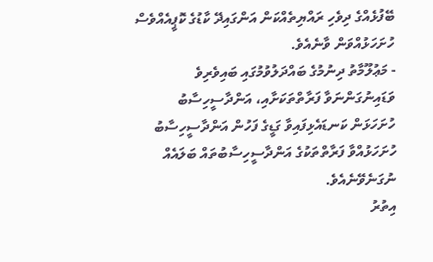ބޭފުޅެއްގެ ދިވެހި ރައްޔިތެއްކަން އަންގައިދޭ ކާޑުގެ ކޮޕީއެއްވެސް ހުށަހަޅުއްވަން ވާނެއެވެ.
- މަޢުލޫމާތު ދިނުމުގެ ބައްދަލުވުމުގައި ބައިވެރިވެ ވަޑައިނުގަންނަވާ ފަރާތްތަކަށާއި، އަންދާސީހިސާބު ހުށަހަޅަން ކަނޑައެޅިފައިވާ ގަޑީގެ ފަހުން އަންދާސީހިސާބު ހުށަހަޅުއްވާ ފަރާތްތަކުގެ އަންދާސީހިސާބުތައް ބަލައެއް ނުގަނެވޭނެއެވެ.
އިތުރު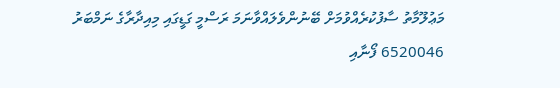މަޢުލޫމާތު ސާފުކުރެއްވުމަށް ބޭނުންވެލައްވާނަމަ ރަސްމީ ގަޑީގައި މިއިދާރާގެ ނަމްބަރު 6520046 ފޯނާއި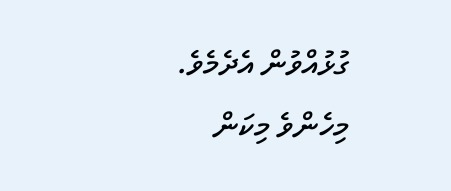ގުޅުއްވުން އެދެމެވެ.
މިހެންވެ މިކަން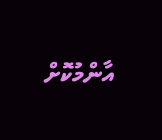އާންމުކޮށް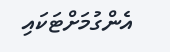އެންގުމަށްޓަކައި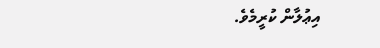އިޢުލާން ކުރީމެވެ.